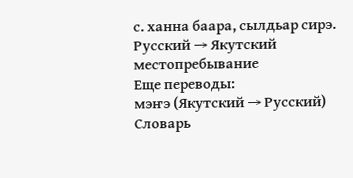с. ханна баара, сылдьар сирэ.
Русский → Якутский
местопребывание
Еще переводы:
мэҥэ (Якутский → Русский)
Словарь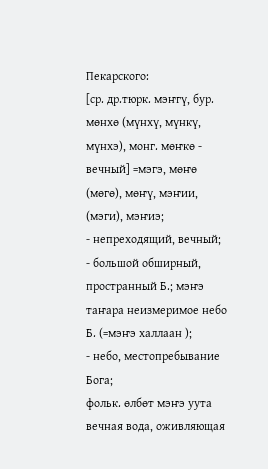Пекарского:
[ср. др.тюрк. мэҥгү, бур. мөнхө (мүнхү, мүнкү, мүнхэ), монг. мөҥкө - вечный] =мэгэ, мөҥө (мөгө), мөҥү, мэҥии, (мэги), мэҥиэ;
- непреходящий, вечный;
- большой обширный, пространный Б.; мэҥэ таҥара неизмеримое небо Б. (=мэҥэ халлаан );
- небо, местопребывание Бога;
фольк. өлбөт мэҥэ уута вечная вода, оживляющая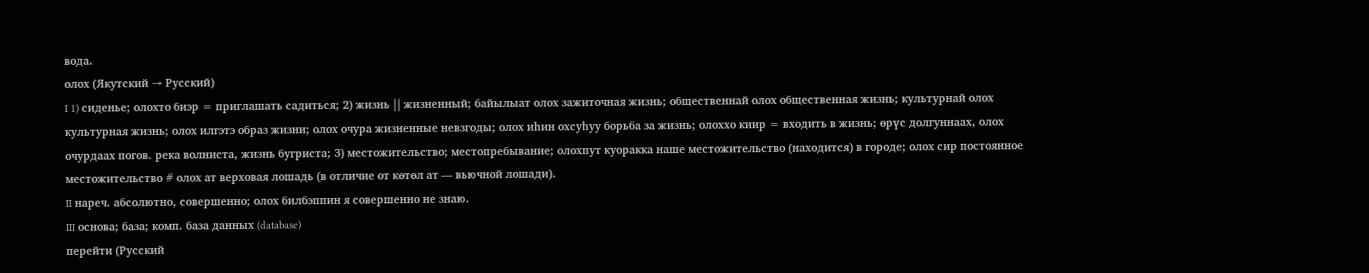вода.
олох (Якутский → Русский)
I 1) сиденье; олохто биэр = приглашать садиться; 2) жизнь || жизненный; байылыат олох зажиточная жизнь; общественнай олох общественная жизнь; культурнай олох культурная жизнь; олох илгэтэ образ жизни; олох очура жизненные невзгоды; олох иһин охсуһуу борьба за жизнь; олоххо киир = входить в жизнь; өрүс долгуннаах, олох очурдаах погов. река волниста, жизнь бугриста; 3) местожительство; местопребывание; олохпут куоракка наше местожительство (находится) в городе; олох сир постоянное местожительство # олох ат верховая лошадь (в отличие от көтөл ат — вьючной лошади).
II нареч. абсолютно, совершенно; олох билбэппин я совершенно не знаю.
III основа; база; комп. база данных (database)
перейти (Русский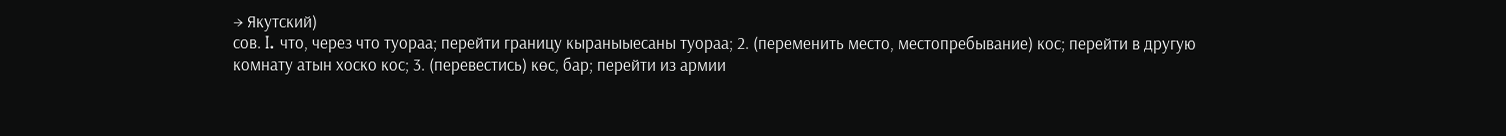→ Якутский)
сов. I. что, через что туораа; перейти границу кыраныыесаны туораа; 2. (переменить место, местопребывание) кос; перейти в другую комнату атын хоско кос; 3. (перевестись) көс, бар; перейти из армии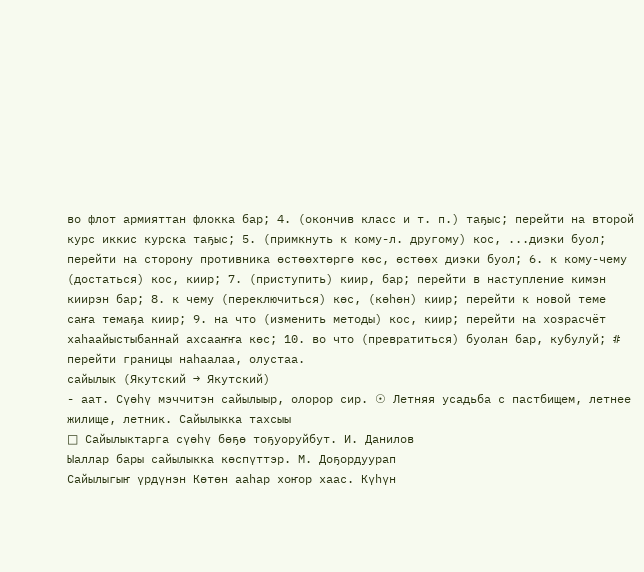во флот армияттан флокка бар; 4. (окончив класс и т. п.) таҕыс; перейти на второй курс иккис курска таҕыс; 5. (примкнуть к кому-л. другому) кос, ...диэки буол; перейти на сторону противника өстөөхтөргө көс, өстөөх диэки буол; 6. к кому-чему (достаться) кос, киир; 7. (приступить) киир, бар; перейти в наступление кимэн киирэн бар; 8. к чему (переключиться) көс, (көһөн) киир; перейти к новой теме саҥа темаҕа киир; 9. на что (изменить методы) кос, киир; перейти на хозрасчёт хаһаайыстыбаннай ахсааҥҥа көс; 10. во что (превратиться) буолан бар, кубулуй; # перейти границы наһаалаа, олустаа.
сайылык (Якутский → Якутский)
- аат. Сүөһү мэччитэн сайылыыр, олорор сир. ☉ Летняя усадьба с пастбищем, летнее жилище, летник. Сайылыкка тахсыы
□ Сайылыктарга сүөһү бөҕө тоҕуоруйбут. И. Данилов
Ыаллар бары сайылыкка көспүттэр. М. Доҕордуурап
Сайылыгыҥ үрдүнэн Көтөн ааһар хоҥор хаас. Күһүн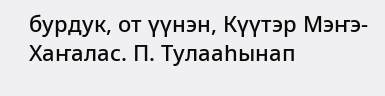бурдук, от үүнэн, Күүтэр Мэҥэ-Хаҥалас. П. Тулааһынап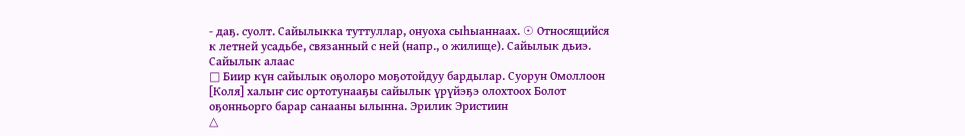- даҕ. суолт. Сайылыкка туттуллар, онуоха сыһыаннаах. ☉ Относящийся к летней усадьбе, связанный с ней (напр., о жилище). Сайылык дьиэ. Сайылык алаас
□ Биир күн сайылык оҕолоро моҕотойдуу бардылар. Суорун Омоллоон
[Коля] халыҥ сис ортотунааҕы сайылык үрүйэҕэ олохтоох Болот оҕонньорго барар санааны ылынна. Эрилик Эристиин
△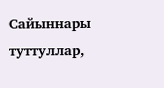Сайыннары туттуллар,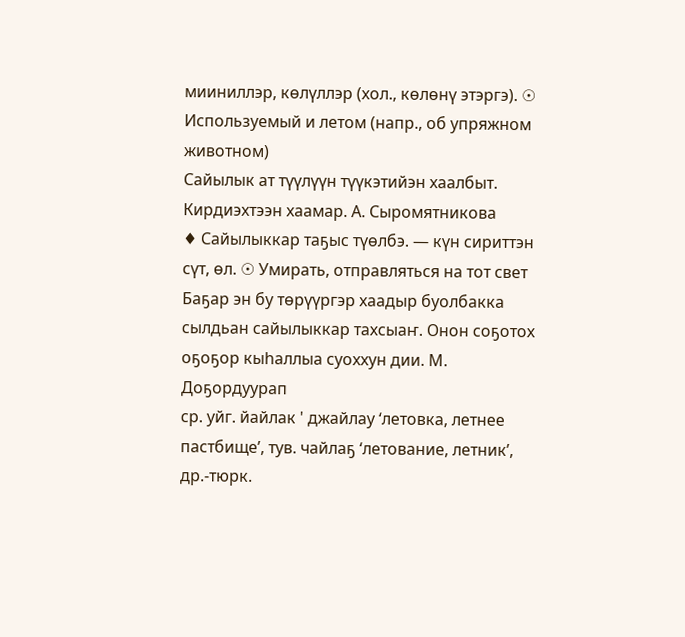мииниллэр, көлүллэр (хол., көлөнү этэргэ). ☉ Используемый и летом (напр., об упряжном животном)
Сайылык ат түүлүүн түүкэтийэн хаалбыт. Кирдиэхтээн хаамар. А. Сыромятникова
♦ Сайылыккар таҕыс түөлбэ. — күн сириттэн сүт, өл. ☉ Умирать, отправляться на тот свет
Баҕар эн бу төрүүргэр хаадыр буолбакка сылдьан сайылыккар тахсыаҥ. Онон соҕотох оҕоҕор кыһаллыа суоххун дии. М. Доҕордуурап
ср. уйг. йайлак ' джайлау ‘летовка, летнее пастбище’, тув. чайлаҕ ‘летование, летник’, др.-тюрк.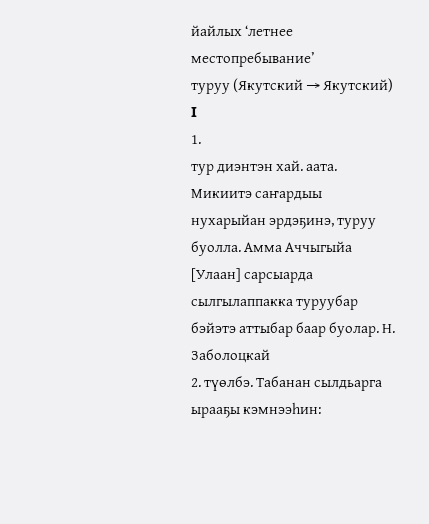йайлых ‘летнее местопребывание’
туруу (Якутский → Якутский)
I
1.
тур диэнтэн хай. аата. Микиитэ саҥардыы нухарыйан эрдэҕинэ, туруу буолла. Амма Аччыгыйа
[Улаан] сарсыарда сылгылаппакка туруубар бэйэтэ аттыбар баар буолар. Н. Заболоцкай
2. түөлбэ. Табанан сылдьарга ырааҕы кэмнээһин: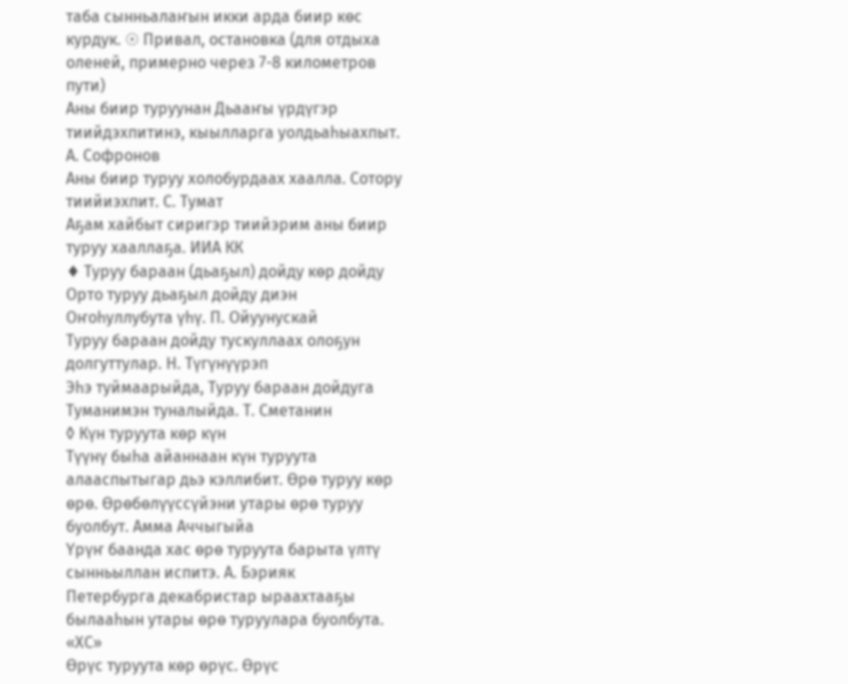таба сынньалаҥын икки арда биир көс курдук. ☉ Привал, остановка (для отдыха оленей, примерно через 7-8 километров пути)
Аны биир туруунан Дьааҥы үрдүгэр тиийдэхпитинэ, кыылларга уолдьаһыахпыт. А. Софронов
Аны биир туруу холобурдаах хаалла. Сотору тиийиэхпит. С. Тумат
Аҕам хайбыт сиригэр тиийэрим аны биир туруу хааллаҕа. ИИА КК
♦ Туруу бараан (дьаҕыл) дойду көр дойду
Орто туруу дьаҕыл дойду диэн Оҥоһуллубута үһү. П. Ойуунускай
Туруу бараан дойду тускуллаах олоҕун долгуттулар. Н. Түгүнүүрэп
Эһэ туймаарыйда, Туруу бараан дойдуга Туманимэн туналыйда. Т. Сметанин
◊ Күн туруута көр күн
Түүнү быһа айаннаан күн туруута алааспытыгар дьэ кэллибит. Өрө туруу көр өрө. Өрөбөлүүссүйэни утары өрө туруу буолбут. Амма Аччыгыйа
Үрүҥ баанда хас өрө туруута барыта үлтү сынньыллан испитэ. А. Бэрияк
Петербурга декабристар ыраахтааҕы былааһын утары өрө туруулара буолбута. «ХС»
Өрүс туруута көр өрүс. Өрүс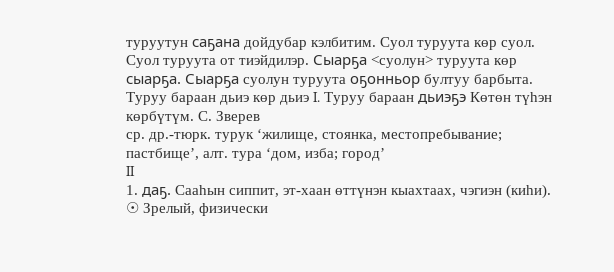туруутун саҕана дойдубар кэлбитим. Суол туруута көр суол. Суол туруута от тиэйдилэр. Сыарҕа <суолун> туруута көр сыарҕа. Сыарҕа суолун туруута оҕонньор бултуу барбыта. Туруу бараан дьиэ көр дьиэ I. Туруу бараан дьиэҕэ Көтөн түһэн көрбүтүм. С. Зверев
ср. др.-тюрк. турук ‘жилище, стоянка, местопребывание; пастбище’, алт. тура ‘дом, изба; город’
II
1. даҕ. Сааһын сиппит, эт-хаан өттүнэн кыахтаах, чэгиэн (киһи). ☉ Зрелый, физически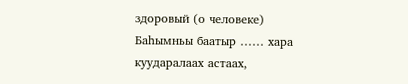здоровый (о человеке)
Баһымньы баатыр …… хара куударалаах астаах,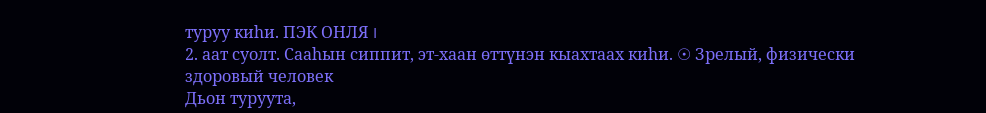туруу киһи. ПЭК ОНЛЯ I
2. аат суолт. Сааһын сиппит, эт-хаан өттүнэн кыахтаах киһи. ☉ Зрелый, физически здоровый человек
Дьон туруута,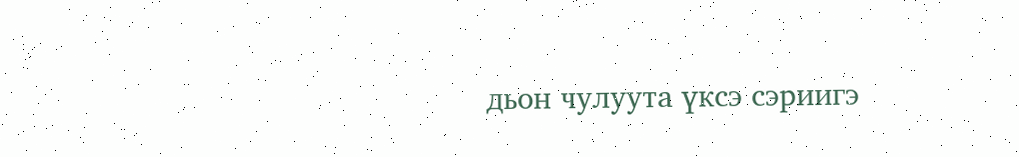дьон чулуута үксэ сэриигэ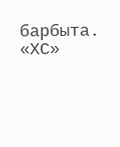барбыта. «ХС»